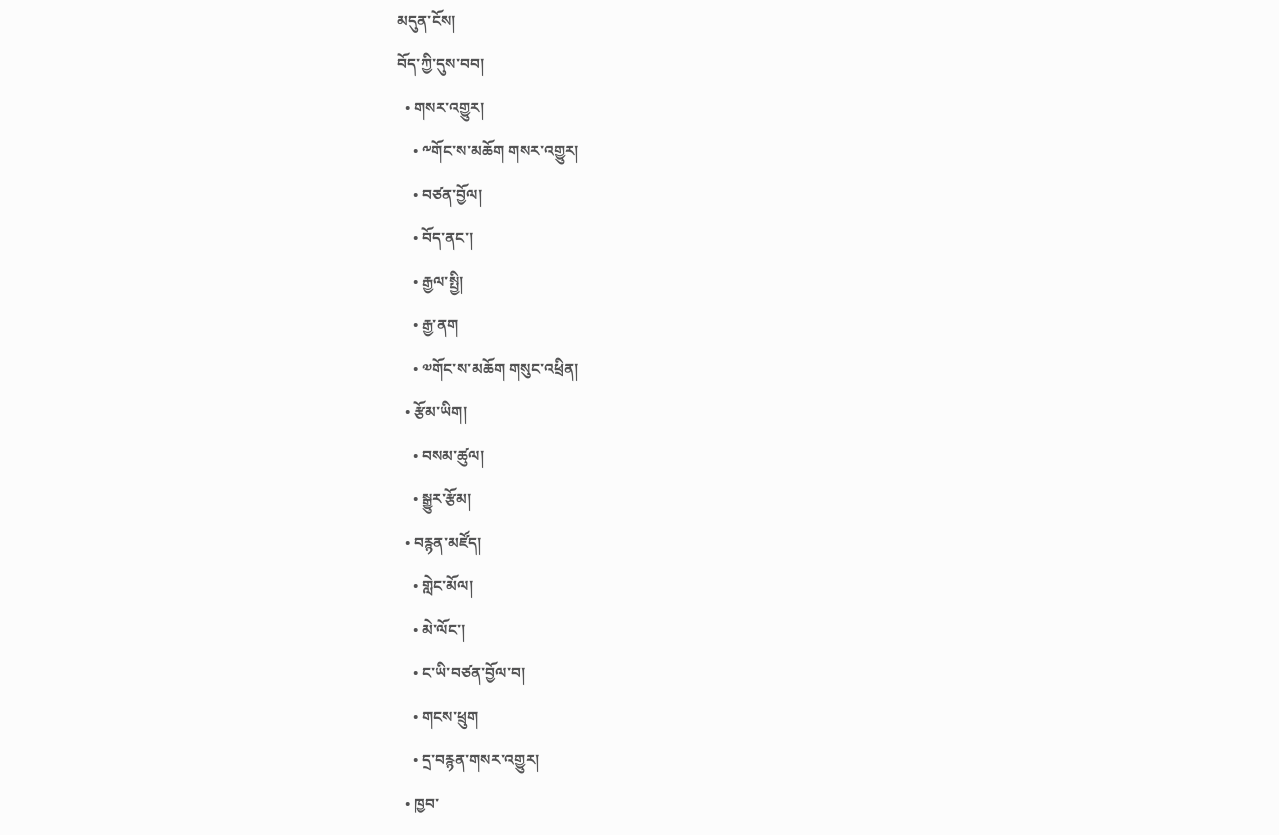མདུན་ངོས།
བོད་ཀྱི་དུས་བབ།
  • གསར་འགྱུར།
    • ༸གོང་ས་མཆོག གསར་འགྱུར།
    • བཙན་བྱོལ།
    • བོད་ནང་།
    • རྒྱལ་སྤྱི།
    • རྒྱ་ནག
    • ༧གོང་ས་མཆོག གསུང་འཕྲིན།
  • རྩོམ་ཡིག།
    • བསམ་ཚུལ།
    • སྒྱུར་རྩོམ།
  • བརྙན་མཛོད།
    • གླེང་མོལ།
    • མེ་ལོང་།
    • ང་ཡི་བཙན་བྱོལ་བ།
    • གངས་ཕྲུག
    • དྲ་བརྙན་གསར་འགྱུར།
  • ཁྱབ་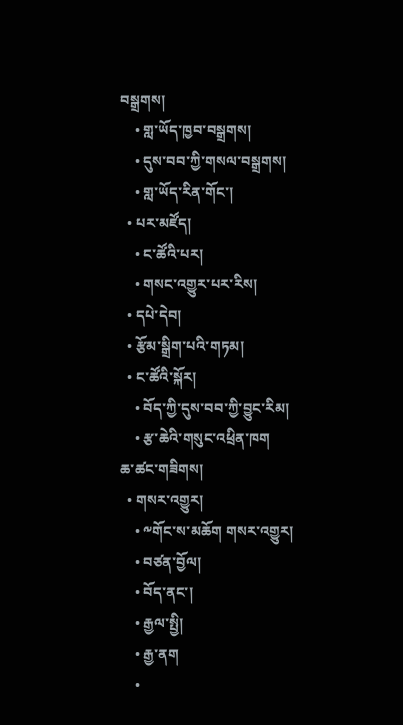བསྒྲགས།
    • གླ་ཡོད་ཁྱབ་བསྒྲགས།
    • དུས་བབ་ཀྱི་གསལ་བསྒྲགས།
    • གླ་ཡོད་རིན་གོང་།
  • པར་མཛོད།
    • ང་ཚོའི་པར།
    • གསང་འགྱུར་པར་རིས།
  • དཔེ་དེབ།
  • རྩོམ་སྒྲིག་པའི་གཏམ།
  • ང་ཚོའི་སྐོར།
    • བོད་ཀྱི་དུས་བབ་ཀྱི་བྱུང་རིམ།
    • རྩ་ཆེའི་གསུང་འཕྲིན་ཁག
ཆ་ཚང་གཟིགས།
  • གསར་འགྱུར།
    • ༸གོང་ས་མཆོག གསར་འགྱུར།
    • བཙན་བྱོལ།
    • བོད་ནང་།
    • རྒྱལ་སྤྱི།
    • རྒྱ་ནག
    •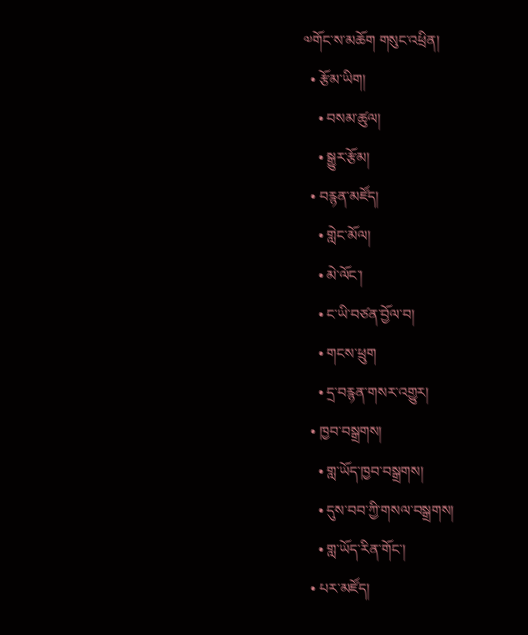༧གོང་ས་མཆོག གསུང་འཕྲིན།
  • རྩོམ་ཡིག།
    • བསམ་ཚུལ།
    • སྒྱུར་རྩོམ།
  • བརྙན་མཛོད།
    • གླེང་མོལ།
    • མེ་ལོང་།
    • ང་ཡི་བཙན་བྱོལ་བ།
    • གངས་ཕྲུག
    • དྲ་བརྙན་གསར་འགྱུར།
  • ཁྱབ་བསྒྲགས།
    • གླ་ཡོད་ཁྱབ་བསྒྲགས།
    • དུས་བབ་ཀྱི་གསལ་བསྒྲགས།
    • གླ་ཡོད་རིན་གོང་།
  • པར་མཛོད།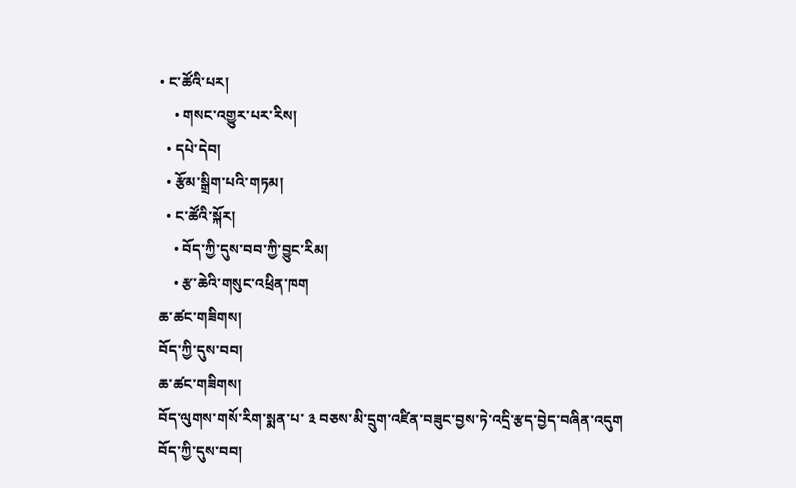• ང་ཚོའི་པར།
    • གསང་འགྱུར་པར་རིས།
  • དཔེ་དེབ།
  • རྩོམ་སྒྲིག་པའི་གཏམ།
  • ང་ཚོའི་སྐོར།
    • བོད་ཀྱི་དུས་བབ་ཀྱི་བྱུང་རིམ།
    • རྩ་ཆེའི་གསུང་འཕྲིན་ཁག
ཆ་ཚང་གཟིགས།
བོད་ཀྱི་དུས་བབ།
ཆ་ཚང་གཟིགས།
བོད་ལུགས་གསོ་རིག་སྨན་པ་ ༣ བཅས་མི་དྲུག་འཛིན་བཟུང་བྱས་ཏེ་འདྲི་རྩད་བྱེད་བཞིན་འདུག
བོད་ཀྱི་དུས་བབ།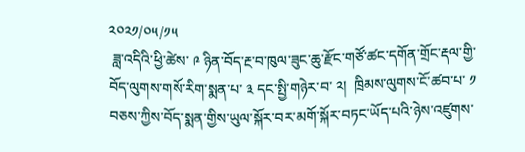༢༠༢༡/༠༥/༡༥
 ཟླ་འདིའི་ཕྱི་ཚེས་ ༩ ཉིན་བོད་རྔ་བ་ཁུལ་ཟུང་ཆུ་རྫོང་གཙོ་ཚང་དགོན་གྲོང་རྡལ་གྱི་བོད་ལུགས་གསོ་རིག་སྨན་པ་ ༣ དང་སྤྱི་གཉེར་བ་ ༢།  ཁྲིམས་ལུགས་ངོ་ཚབ་པ་ ༡ བཅས་ཀྱིས་བོད་སྨན་གྱིས་ཡུལ་སྐོར་བར་མགོ་སྐོར་བཏང་ཡོད་པའི་ཉེས་འཛུགས་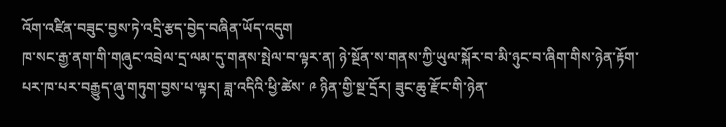འོག་འཛིན་བཟུང་བྱས་ཏེ་འདྲི་རྩད་བྱེད་བཞིན་ཡོད་འདུག
ཁ་སང་རྒྱ་ནག་གི་གཞུང་འབྲེལ་དྲ་ལམ་དུ་གནས་སྤེལ་བ་ལྟར་ན། ཉེ་སྔོན་ས་གནས་ཀྱི་ཡུལ་སྐོར་བ་མི་ཉུང་བ་ཞིག་གིས་ཉེན་རྟོག་པར་ཁ་པར་བརྒྱུད་ཞུ་གཏུག་བྱས་པ་ལྟར། ཟླ་འདིའི་ཕྱི་ཚེས་ ༩ ཉིན་གྱི་སྔ་དྲོར། ཟུང་ཆུ་རྫོང་གི་ཉེན་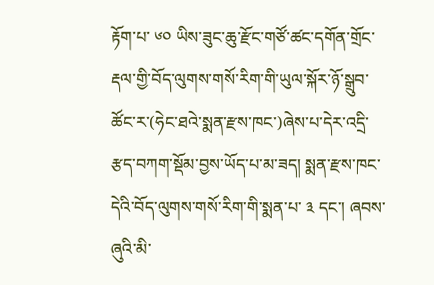རྟོག་པ་ ༦༠ ཡིས་ཟུང་ཆུ་རྫོང་གཙོ་ཚང་དགོན་གྲོང་རྡལ་གྱི་བོད་ལུགས་གསོ་རིག་གི་ཡུལ་སྐོར་ཉོ་སྒྲུབ་ཚོང་ར་(ཧེང་ཐའེ་སྨན་རྫས་ཁང་)ཞེས་པ་དེར་འདྲི་རྩད་བཀག་སྡོམ་བྱས་ཡོད་པ་མ་ཟད། སྨན་རྫས་ཁང་དེའི་བོད་ལུགས་གསོ་རིག་གི་སྨན་པ་ ༣ དང་། ཞབས་ཞུའི་མི་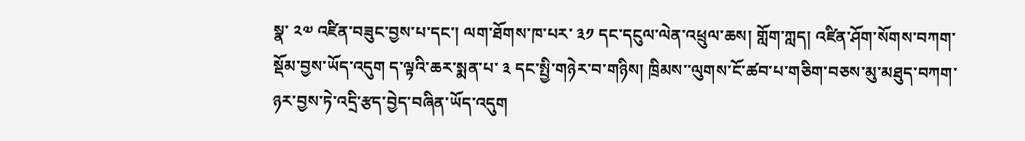སྣ་ ༢༧ འཛིན་བཟུང་བྱས་པ་དང་། ལག་ཐོགས་ཁ་པར་ ༣༡ དང་དངུལ་ལེན་འཕྲུལ་ཆས། གློག་ཀླད། འཛིན་ཤོག་སོགས་བཀག་སྡོམ་བྱས་ཡོད་འདུག ད་ལྟའི་ཆར་སྨན་པ་ ༣ དང་སྤྱི་གཉེར་བ་གཉིས། ཁྲིམས་་ལུགས་ངོ་ཚབ་པ་གཅིག་བཅས་མུ་མཐུད་བཀག་ཉར་བྱས་ཏེ་འདྲི་རྩད་བྱེད་བཞིན་ཡོད་འདུག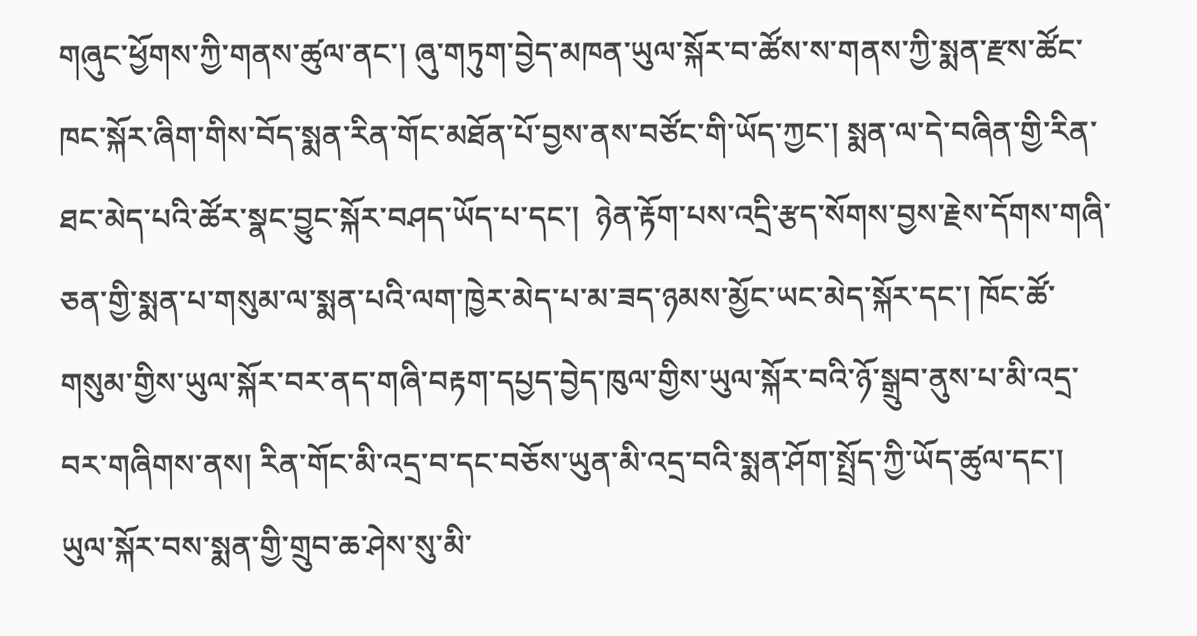གཞུང་ཕྱོགས་ཀྱི་གནས་ཚུལ་ནང་། ཞུ་གཏུག་བྱེད་མཁན་ཡུལ་སྐོར་བ་ཚོས་ས་གནས་ཀྱི་སྨན་རྫས་ཚོང་ཁང་སྐོར་ཞིག་གིས་བོད་སྨན་རིན་གོང་མཐོན་པོ་བྱས་ནས་བཙོང་གི་ཡོད་ཀྱང་། སྨན་ལ་དེ་བཞིན་གྱི་རིན་ཐང་མེད་པའི་ཚོར་སྣང་བྱུང་སྐོར་བཤད་ཡོད་པ་དང་།  ཉེན་རྟོག་པས་འདྲི་རྩད་སོགས་བྱས་རྗེས་དོགས་གཞི་ཅན་གྱི་སྨན་པ་གསུམ་ལ་སྨན་པའི་ལག་ཁྱེར་མེད་པ་མ་ཟད་ཉམས་མྱོང་ཡང་མེད་སྐོར་དང་། ཁོང་ཚོ་གསུམ་གྱིས་ཡུལ་སྐོར་བར་ནད་གཞི་བརྟག་དཔྱད་བྱེད་ཁུལ་གྱིས་ཡུལ་སྐོར་བའི་ཉོ་སྒྲུབ་ནུས་པ་མི་འདྲ་བར་གཞིགས་ནས། རིན་གོང་མི་འདྲ་བ་དང་བཅོས་ཡུན་མི་འདྲ་བའི་སྨན་ཤོག་སྤྲོད་ཀྱི་ཡོད་ཚུལ་དང་། ཡུལ་སྐོར་བས་སྨན་གྱི་གྲུབ་ཆ་ཤེས་སུ་མི་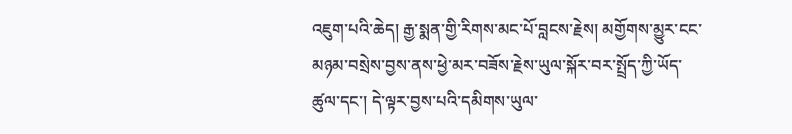འཇུག་པའི་ཆེད། རྒྱ་སྨན་གྱི་རིགས་མང་པོ་བླངས་རྗེས། མགྱོགས་མྱུར་ངང་མཉམ་བསྲེས་བྱས་ནས་ཕྱེ་མར་བཟོས་རྗེས་ཡུལ་སྐོར་བར་སྤྲོད་ཀྱི་ཡོད་ཚུལ་དང་། དེ་ལྟར་བྱས་པའི་དམིགས་ཡུལ་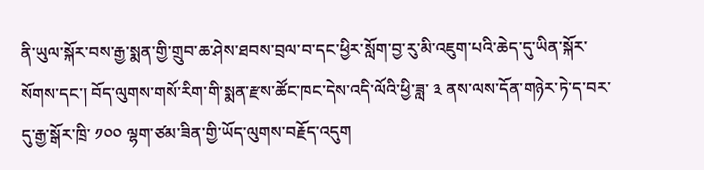ནི་ཡུལ་སྐོར་བས་རྒྱ་སྨན་གྱི་གྲུབ་ཆ་ཤེས་ཐབས་བྲལ་བ་དང་ཕྱིར་སློག་བྱ་རུ་མི་འཇུག་པའི་ཆེད་དུ་ཡིན་སྐོར་སོགས་དང་། བོད་ལུགས་གསོ་རིག་གི་སྨན་རྫས་ཚོང་ཁང་དེས་འདི་ལོའི་ཕྱི་ཟླ་ ༣ ནས་ལས་དོན་གཉེར་ཏེ་ད་བར་དུ་རྒྱ་སྒོར་ཁྲི་ ༡༠༠ ལྷག་ཙམ་ཟིན་གྱི་ཡོད་ལུགས་བརྗོད་འདུག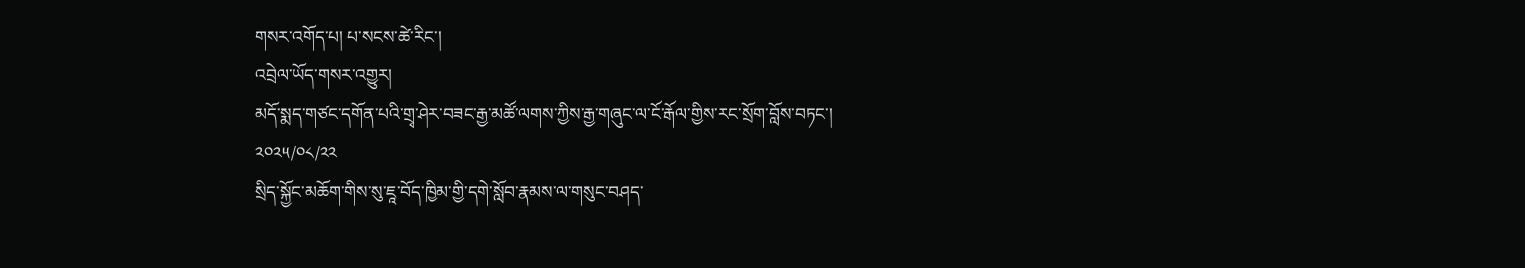གསར་འགོད་པ། པ་སངས་ཚེ་རིང་།
འབྲེལ་ཡོད་གསར་འགྱུར།
མདོ་སྨད་གཙང་དགོན་པའི་གྲྭ་ཤེར་བཟང་རྒྱ་མཚོ་ལགས་ཀྱིས་རྒྱ་གཞུང་ལ་ངོ་རྒོལ་གྱིས་རང་སྲོག་བློས་བཏང་།
༢༠༢༥/༠༨/༢༢
སྲིད་སྐྱོང་མཆོག་གིས་སུ་ཇཱ་བོད་ཁྱིམ་གྱི་དགེ་སློབ་རྣམས་ལ་གསུང་བཤད་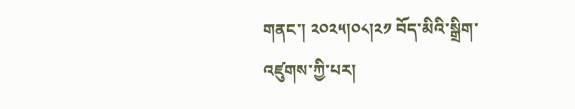གནང་། ༢༠༢༥།༠༨།༢༡ བོད་མིའི་སྒྲིག་འཛུགས་ཀྱི་པར།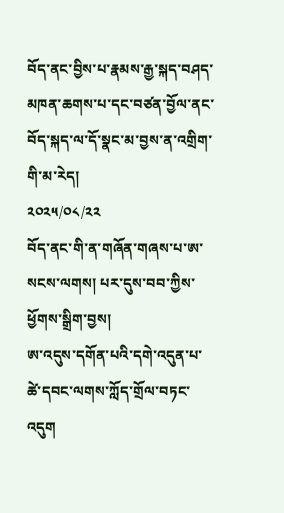བོད་ནང་བྱིས་པ་རྣམས་རྒྱ་སྐད་བཤད་མཁན་ཆགས་པ་དང་བཙན་བྱོལ་ནང་བོད་སྐད་ལ་དོ་སྣང་མ་བྱས་ན་འགྲིག་གི་མ་རེད།
༢༠༢༥/༠༨/༢༢
བོད་ནང་གི་ན་གཞོན་གཞས་པ་ཨ་སངས་ལགས། པར་དུས་བབ་ཀྱིས་ཕྱོགས་སྒྲིག་བྱས།
ཨ་འདུས་དགོན་པའི་དགེ་འདུན་པ་ཚེ་དབང་ལགས་ཀློད་གྲོལ་བཏང་འདུག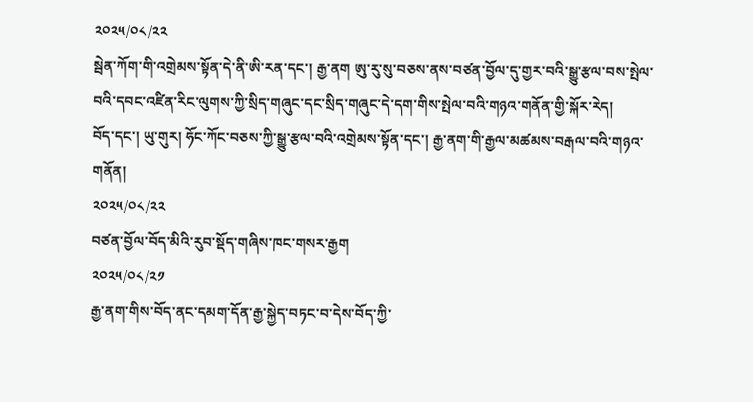༢༠༢༥/༠༨/༢༢
སྦེན་ཀོག་གི་འགྲེམས་སྟོན་དེ་ནི་ཨི་རན་དང་། རྒྱ་ནག ཨུ་རུ་སུ་བཅས་ནས་བཙན་བྱོལ་དུ་གྱར་བའི་སྒྱུ་རྩལ་བས་སྤེལ་བའི་དབང་འཛིན་རིང་ལུགས་ཀྱི་སྲིད་གཞུང་དང་སྲིད་གཞུང་དེ་དག་གིས་སྤེལ་བའི་གཉའ་གནོན་གྱི་སྐོར་རེད།
བོད་དང་། ཡུ་གུར། ཧོང་ཀོང་བཅས་ཀྱི་སྒྱུ་རྩལ་བའི་འགྲེམས་སྟོན་དང་། རྒྱ་ནག་གི་རྒྱལ་མཚམས་བརྒལ་བའི་གཉའ་གནོན།
༢༠༢༥/༠༨/༢༢
བཙན་བྱོལ་བོད་མིའི་རུབ་སྡོད་གཞིས་ཁང་གསར་རྒྱག
༢༠༢༥/༠༨/༢༡
རྒྱ་ནག་གིས་བོད་ནང་དམག་དོན་རྒྱ་སྐྱེད་བཏང་བ་དེས་བོད་ཀྱི་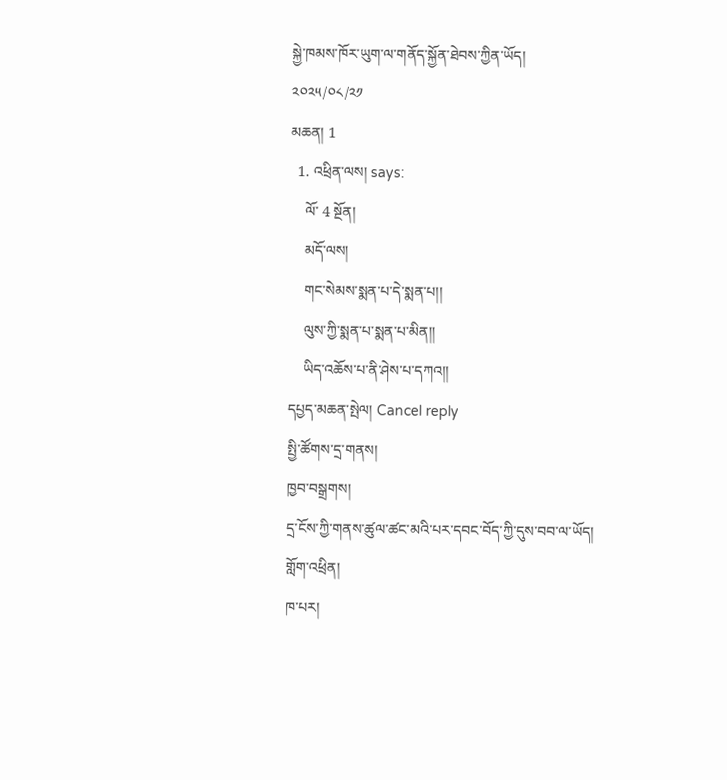སྐྱེ་ཁམས་ཁོར་ཡུག་ལ་གནོད་སྐྱོན་ཐེབས་ཀྱིན་ཡོད།
༢༠༢༥/༠༨/༢༡
མཆན། 1
  1. འཕྲིན་ལས། says:
    ལོ་ 4 སྔོན།
    མདོ་ལས།
    གང་སེམས་སྨན་པ་དེ་སྨན་པ།།
    ལུས་ཀྱི་སྨན་པ་སྨན་པ་མིན།།
    ཡིད་འཆོས་པ་ནི་ཤེས་པ་དཀའ།།
དཔྱད་མཆན་སྤེལ། Cancel reply
སྤྱི་ཚོགས་དྲ་གནས།
ཁྱབ་བསྒྲགས།
དྲ་ངོས་ཀྱི་གནས་ཚུལ་ཚང་མའི་པར་དབང་བོད་ཀྱི་དུས་བབ་ལ་ཡོད།
གློག་འཕྲིན།
ཁ་པར།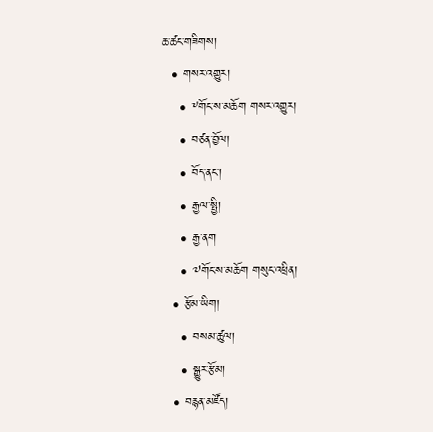ཆ་ཚང་གཟིགས།
  • གསར་འགྱུར།
    • ༸གོང་ས་མཆོག གསར་འགྱུར།
    • བཙན་བྱོལ།
    • བོད་ནང་།
    • རྒྱལ་སྤྱི།
    • རྒྱ་ནག
    • ༧གོང་ས་མཆོག གསུང་འཕྲིན།
  • རྩོམ་ཡིག།
    • བསམ་ཚུལ།
    • སྒྱུར་རྩོམ།
  • བརྙན་མཛོད།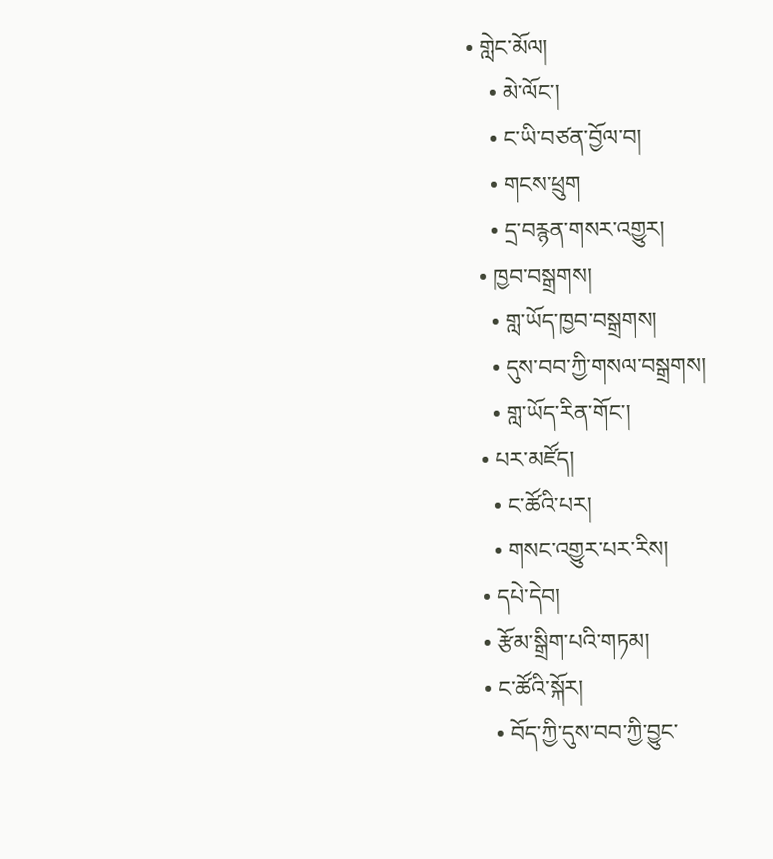• གླེང་མོལ།
    • མེ་ལོང་།
    • ང་ཡི་བཙན་བྱོལ་བ།
    • གངས་ཕྲུག
    • དྲ་བརྙན་གསར་འགྱུར།
  • ཁྱབ་བསྒྲགས།
    • གླ་ཡོད་ཁྱབ་བསྒྲགས།
    • དུས་བབ་ཀྱི་གསལ་བསྒྲགས།
    • གླ་ཡོད་རིན་གོང་།
  • པར་མཛོད།
    • ང་ཚོའི་པར།
    • གསང་འགྱུར་པར་རིས།
  • དཔེ་དེབ།
  • རྩོམ་སྒྲིག་པའི་གཏམ།
  • ང་ཚོའི་སྐོར།
    • བོད་ཀྱི་དུས་བབ་ཀྱི་བྱུང་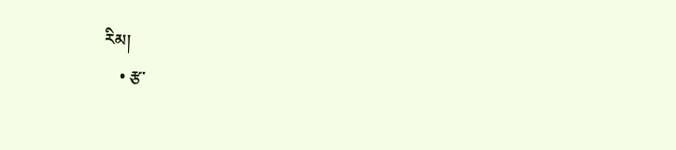རིམ།
    • རྩ་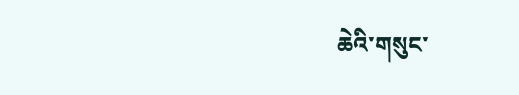ཆེའི་གསུང་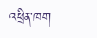འཕྲིན་ཁག